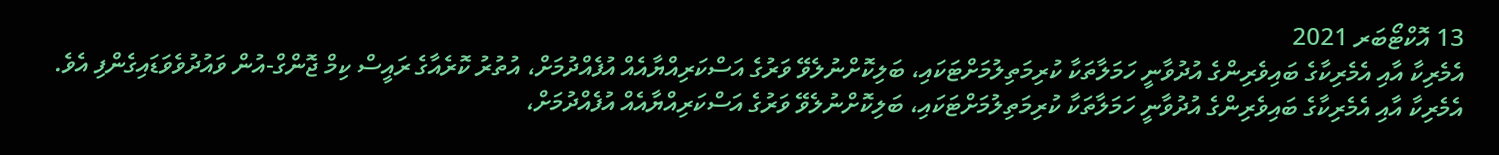13 އޮކްޓޯބަރ 2021
އެމެރިކާ އާއި އެމެރިކާގެ ބައިވެރިންގެ އުދުވާނީ ހަމަލާތަކާ ކުރިމަތިލުމަށްޓަކައި، ބަލިކޮށްނުލެވޭ ވަރުގެ އަސްކަރިއްޔާއެއް އުފެއްދުމަށް، އުތުރު ކޮރެއާގެ ރައީސް ކިމް ޖޮންގް-އުން ވައުދުވެވަޑައިގެންފި އެވެ.
އެމެރިކާ އާއި އެމެރިކާގެ ބައިވެރިންގެ އުދުވާނީ ހަމަލާތަކާ ކުރިމަތިލުމަށްޓަކައި، ބަލިކޮށްނުލެވޭ ވަރުގެ އަސްކަރިއްޔާއެއް އުފެއްދުމަށް،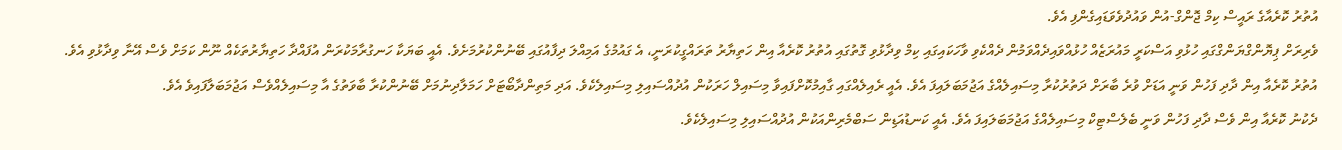އުތުރު ކޮރެއާގެ ރައީސް ކިމް ޖޮންގް-އުން ވައުދުވެވަޑައިގެންފި އެވެ.
ވެރިރަށް ޕިޔޮންގްޔަންގްގައި ހުޅުވި އަސްކަރީ މައުރަޒެއް ހުޅުއްވައިދެއްވަމުން ދެއްކެވި ވާހަކައިގައި ކިމް ވިދާޅުވި ގޮތުގައި އުތުރު ކޮރެއާ އިން ހަތިޔާރު ތަރައްގީކުރަނީ، އެ ގައުމުގެ އަމިއްލަ ދިފާއުގައި ބޭނުންކުރުމަށެވެ. އެއީ ބަޔަކާ ހަނގުރާމަކުރަން އުފައްދާ ހަތިޔާރުތަކެއް ނޫން ކަމަށް ވެސް އޭނާ ވިދާޅުވި އެވެ.
އުތުރު ކޮރެއާ އިން ދާދި ފަހުން ވަނީ އަޑަށް ވުރެ ބާރަށް ދަތުރުކުރާ މިސައިލެއްގެ އަޖުމަބަލައިފަ އެވެ. އެއީ ރެއިލެއްގައި ގާއިމުކޮށްފައިވާ މިސައިލް ހަރަކުން އުދުއްސައިލި މިސައިލެކެވެ. އަދި މަތިންދާބޯޓަށް ހަމަލާދިނުމަށް ބޭނުންކުރާ ބާވަތުގެ އާ މިސައިލެއްވެސް އަޖުމަބަލާފައިވެ އެވެ.
ދެކުނު ކޮރެއާ އިން ވެސް ދާދި ފަހުން ވަނީ ބެލެސްޓިކް މިސައިލެއްގެ އަޖުމަބަލައިފަ އެވެ. އެއީ ކަނޑުއަޑިން ސަބްމެރިންއަކުން އުދުއްސައިލި މިސައިލެކެވެ.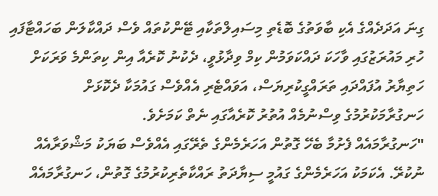ގިނަ އަދަދެއްގެ އެކި ބާވަތުގެ ބޮޑެތި މިސައިލްތަކާއި ޓޭންކުތައް ވެސް ދައްކާލަން ބަހައްޓާފައި ހުރި މައުރަޒުގައި ވާހަކަ ދައްކަވަމުން ކިމް ވިދާޅުވީ، ދެކުނު ކޮރެއާ އިން ކިތަންމެ ވަރަކަށް ހަތިޔާރު އުފައްދައި ތަރައްގީކުރިޔަސް، އަވައްޓެރި އެއްވެސް ގައުމަކާ ދެކޮޅަށް ހަނގުރާމަކުރުމުގެ ވިސްނުމެއް އުތުރު ކޮރެއާގައި ނެތް ކަމަށެވެ.
"ހަނގުރާމައެއް ފެށުމާ ބެހޭ ގޮތުން އަހަރެމެންގެ ތެރޭގައި އެއްވެސް ބަޔަކު މަޝްވަރާއެއް ނުކުރޭ. އެކަމަކު އަހަރެމެންގެ ގައުމީ ސިޔާދަތު ރައްކާތެރިކުރުމުގެ ގޮތުން، ހަނގުރާމައެއް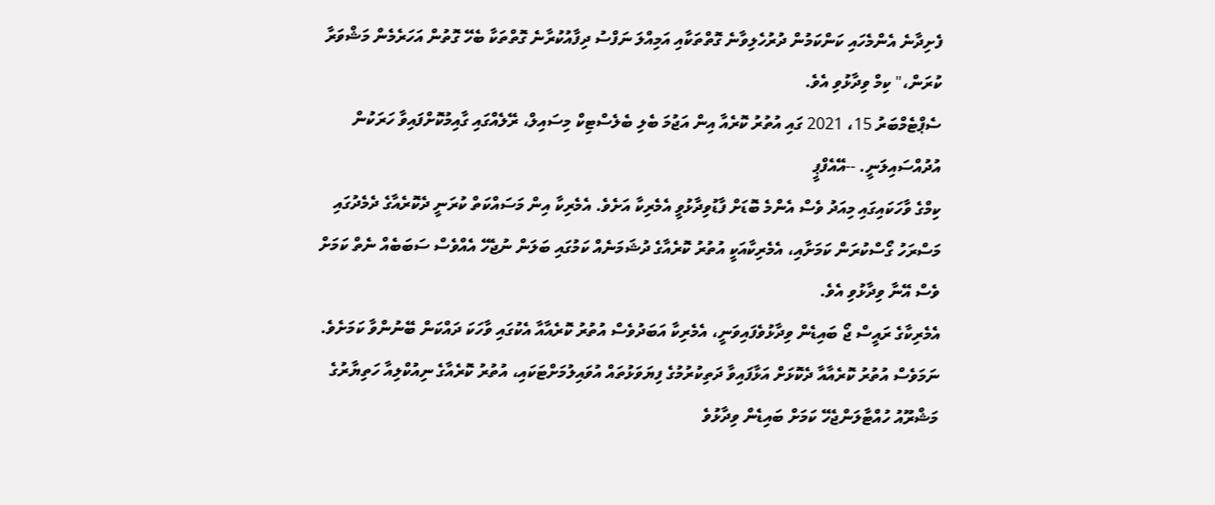ފެށިދާނެ އެންމެހައި ކަންކަމުން ދުރުހެލިވާނެ ގޮތްތަކާއި އަމިއްލަ ނަފްސު ދިފާއުކުރާނެ ގޮތްތަކާ ބެހޭ ގޮތުން އަހަރެމެން މަޝްވަރާ ކުރަން،" ކިމް ވިދާޅުވި އެވެ.
ސެޕްޓެމްބަރު 15، 2021 ގައި އުތުރު ކޮރެއާ އިން އަޖުމަ ބެލި ބެލެސްޓިކް މިސައިލް، ރޭލެއްގައި ގާއިމުކޮށްފައިވާ ހަރަކުން އުދުއްސައިލަނީ. --އޭއެފްޕީ
ކިމްގެ ވާހަކައިގައި މިއަދު ވެސް އެންމެ ބޮޑަށް ފާޑުވިދާޅުވީ އެމެރިކާ އަށެވެ. އެމެރިކާ އިން މަސައްކަތް ކުރަނީ ދެކޮރެއާގެ ދެމެދުގައި މަސްރަހު ގޯސްކުރަން ކަމަށާއި، އެމެރިކާއަކީ އުތުރު ކޮރެއާގެ ދުޝަމަނެއް ކަމުގައި ބަލަން ނުޖެހޭ އެއްވެސް ސަބަބެއް ނެތް ކަމަށް ވެސް އޭނާ ވިދާޅުވި އެވެ.
އެމެރިކާގެ ރައީސް ޖޯ ބައިޑެން ވިދާޅުވެފައިވަނީ، އެމެރިކާ އަބަދުވެސް އުތުރު ކޮރެއާއާ އެކުގައި ވާހަކަ ދައްކަން ބޭނުންވާ ކަމަށެވެ. ނަމަވެސް އުތުރު ކޮރެއާއާ ދެކޮޅަށް އަޅާފައިވާ ދަތިކުރުމުގެ ފިޔަވަޅުތައް އުވައިލުމަށްޓަކައި، އުތުރު ކޮރެއާގެ ނިއުކްލިއާ ހަތިޔާރުގެ މަޝްރޫއު ހުއްޓާލަންޖެހޭ ކަމަށް ބައިޑެން ވިދާޅުވެ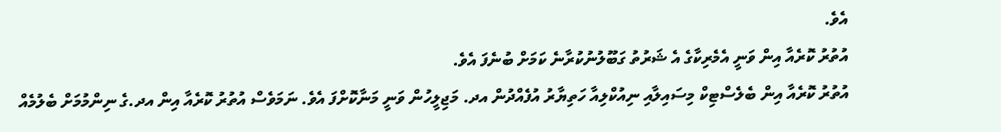އެވެ.
އުތުރު ކޮރެއާ އިން ވަނީ އެމެރިކާގެ އެ ޝަރުތު ގަބޫލުނުކުރާނެ ކަމަށް ބުނެފަ އެވެ.
އުތުރު ކޮރެއާ އިން ބެލެސްޓިކް މިސައިލާއި ނިއުކްލިއާ ހަތިޔާރު އުފެއްދުން އދ. މަޖިލީހުން ވަނީ މަނާކޮށްފަ އެވެ. ނަމަވެސް އުތުރު ކޮރެއާ އިން އދ.ގެ ނިންމުމަށް ބެލުމެއް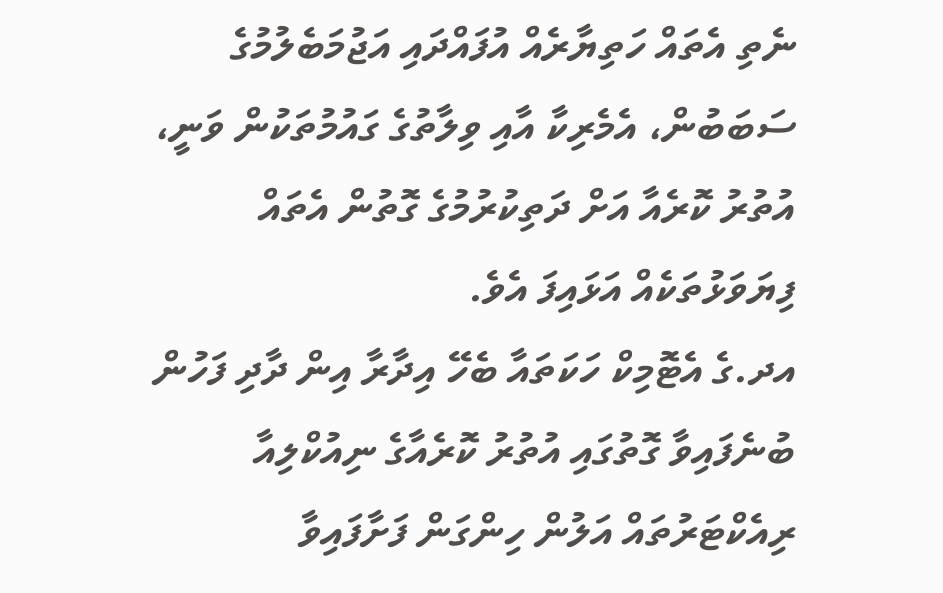ނެތި އެތައް ހަތިޔާރެއް އުފައްދައި އަޖުމަބެލުމުގެ ސަބަބުން، އެމެރިކާ އާއި ވިލާތުގެ ގައުމުތަކުން ވަނީ، އުތުރު ކޮރެއާ އަށް ދަތިކުރުމުގެ ގޮތުން އެތައް ފިޔަވަޅުތަކެއް އަޅައިފަ އެވެ.
އދ.ގެ އެޓޮމިކް ހަކަތައާ ބެހޭ އިދާރާ އިން ދާދި ފަހުން ބުނެފައިވާ ގޮތުގައި އުތުރު ކޮރެއާގެ ނިއުކްލިއާ ރިއެކްޓަރުތައް އަލުން ހިންގަން ފަށާފައިވާ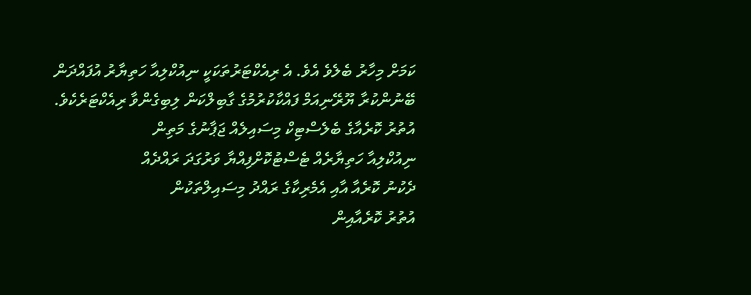ކަމަށް މިހާރު ބެލެވެ އެވެ. އެ ރިއެކްޓަރުތަކަކީ ނިއުކްލިއާ ހަތިޔާރު އުފައްދަން ބޭނުންކުރާ ޔޫރޭނިއަމް ފައްކާކުރުމުގެ ގާބިލްކަން ލިބިގެންވާ ރިއެކްޓަރެކެވެ.
އުތުރު ކޮރެއާގެ ބެލެސްޓިކް މިސައިލެއް ޖަޕާނުގެ މަތިން
ނިއުކްލިއާ ހަތިޔާރެއް ޓެސްޓުކޮށްފިއްޔާ ވަރުގަދަ ރައްދެއް
ދެކުނު ކޮރެއާ އާއި އެމެރިކާގެ ރައްދު މިސައިލްތަކުން
އުތުރު ކޮރެއާއިން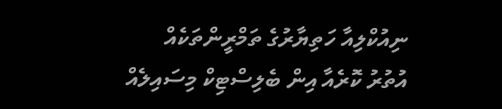ނިއުކްލިއާ ހަތިޔާރުގެ ތަމްރީންތަކެއް
އުތުރު ކޮރެއާ އިން ބެލިސްޓިކް މިސައިލެއް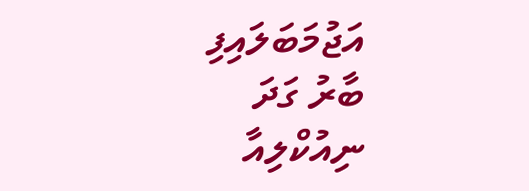އަޖުމަބަލައިފި
ބާރު ގަދަ ނިއުކްލިއާ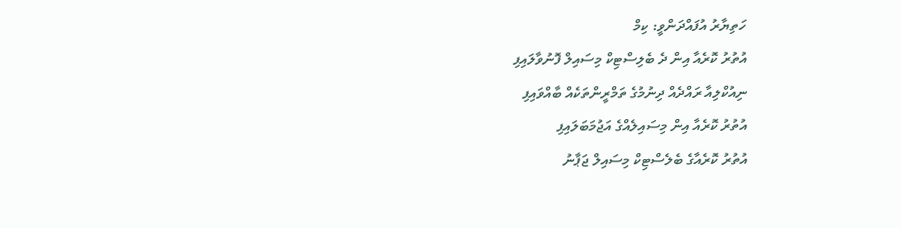ހަތިޔާރު އުފައްދަންވީ: ކިމް
އުތުރު ކޮރެއާ އިން ދެ ބެލިސްޓިކް މިސައިލް ފޮނުވާލައިފި
ނިއުކްލިއާ ރައްދެއް ދިނުމުގެ ތަމްރީންތަކެއް ބާއްވައިފި
އުތުރު ކޮރެއާ އިން މިސައިލެއްގެ އަޖުމަބަލައިފި
އުތުރު ކޮރެއާގެ ބެލެސްޓިކް މިސައިލް ޖަޕާނު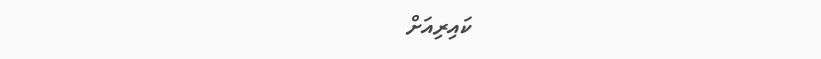ކައިރިއަށް